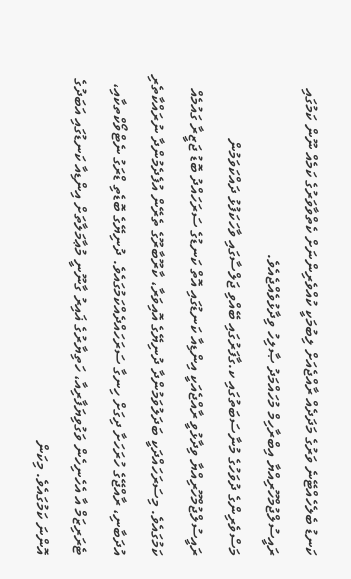ކަނޑު ބެލެހެއްޓޭނެ ވަރުގެ މަދަދެއް ރާއްޖެއަށް ލިބުމަކީ ކުއްވެރިންނަށް ކެތްވާވަރުގެ ކަމެއް ނޫން ކަމުގައި ރައީސުލްޖުމްހޫރިއްޔާ އިބްރާހިމް މުހައްމަދު ޞާލިހު ވިދާޅުވެއްޖެއެވެ.
މަސްވެރިންގެ ދުވަހުގެ މުނާސަބަތުގައި ކ.ގާފަރުގައި ބޭއްވި ޖަލްސާގައި ވާހަކަފުޅު ދައްކަވަމުން ރައީސުލްޖުމްހޫރިއްޔާ ވިދާޅުވީ ރާއްޖެއަކީ އިންޑިއާ ކަނޑުގައި އޮތް ކަނޑުގެ ސަރަހައްދު ބޮޑު ޖަޒީރާ ގައުމެއް ކަމުގައެވެ. މިސަރަހައްދަކީ ބަދަލުވަމުންދާ ދުނިޔޭގެ އޮއިވަރާ، ކާރޫބާރޫގެ ތެރޭން އުފެދެމުންދާ ނުރައްކާތެރި އުދަބާނި، ރާއްޖޭގެ ހުރަހަށާ ދިގަށް ހިނގާ ސަރަހައްދެއްކަމުގައެވެ. ދުނިޔޭގެ ބޮޑެތި ޑްރަގު ނެޓްވޯކްތކާއި، ޓެރަރިޒަމް އާ އެހެނިހެން ވަގުވިޔަފާރިއާ، ހަތިޔާރުގެ ޣައިރު ގާނޫނީ މުޢާމަލާތަށް އިންޑިއާ ކަނޑުގައި އަބަދުގެ އޮންނަ ކަމުގައެވެ. މިކަން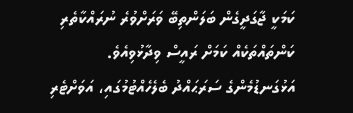ކަމަކީ ޖާގަދީގެން ބަލަންތިބޭ ވަރަށްވުރެ ނުރައްކާތެރި ކަންތައްތަކެއް ކަމަށް ރައީސް ވިދާޅުވިއެވެ.
އަޅުގަނޑުމެންގެ ސަރަޙައްދު ބެލެހެއްޓުމުގައި، އަވަށްޓެރި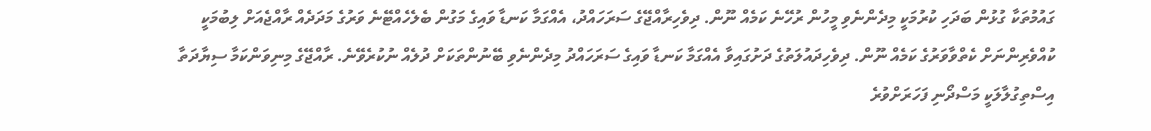ގައުމުތަކާ ގުޅުން ބަދަހި ކުރުމަކީ މިދެންނެވި މީހުން ރުހޭނެ ކަމެއް ނޫން. ދިވެހިރާއްޖޭގެ ސަރަހައްދު، އެއްގަމާ ކަނޑާ ވައިގެ މަގުން ބެލެހެއްޓޭނެ ވަރުގެ މަދަދެއް ރާއްޖެއަށް ލިބުމަކީ ކުއްވެރިންނަށް ކެތްވާވަރުގެ ކަމެއް ނޫން. ދިވެހިދައުލަތުގެ ދަށުގައިވާ އެއްގަމާ ކަނޑާ ވައިގެ ސަރަހައްދު މިދެންނެވި ބޭނުންތަކަށް ދުލެއް ނުކުރެވޭނެ. ރާއްޖޭގެ މިނިވަންކަމާ ސިޔާދަތާ އިސްތިގުލާލަކީ މަސްދޯނި ފަހަރަށްވުރެ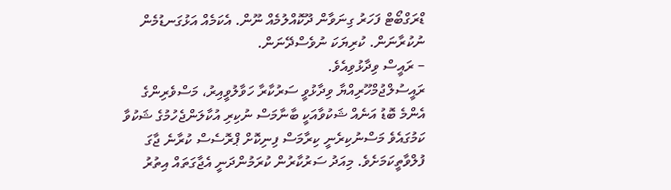ޑްރަގްބޯޓް ފަހަރު ގިނަވާން ދޫކޮއްލުމެއް ނޫން. އެކަމެއް އަޅުގަނޑުމެން ނުކުރާނަން. ކުރިޔަކަ ނުވެސްދޭނަން.
– ރައީސް ވިދާޅުވިއެވެ.
ރައީސުލްޖުމްހޫރިއްޔާ ވިދާޅުވީ ސަރުކާރާ ހަވާލުވީއިރު، މަސްވެރިންގެ އެންމެ ބޮޑު އަނެއް ޝަކުވާއަކީ ބާނާމަސް ނުކިރި އުކާލަންޖެހުމުގެ ޝަކުވާ ކަމުގައެވެ މަސްނުކިރެނީ ކިރާމަސް ފިނިކޮށް ޕްރޮސެސް ކުރާނެ ޖާގަ ފުލްވާތީކަމަށެވެ. މިއަދު ސަރުކާރުން ކުރަމުންދަނީ އެޖާގަތައް އިތުރު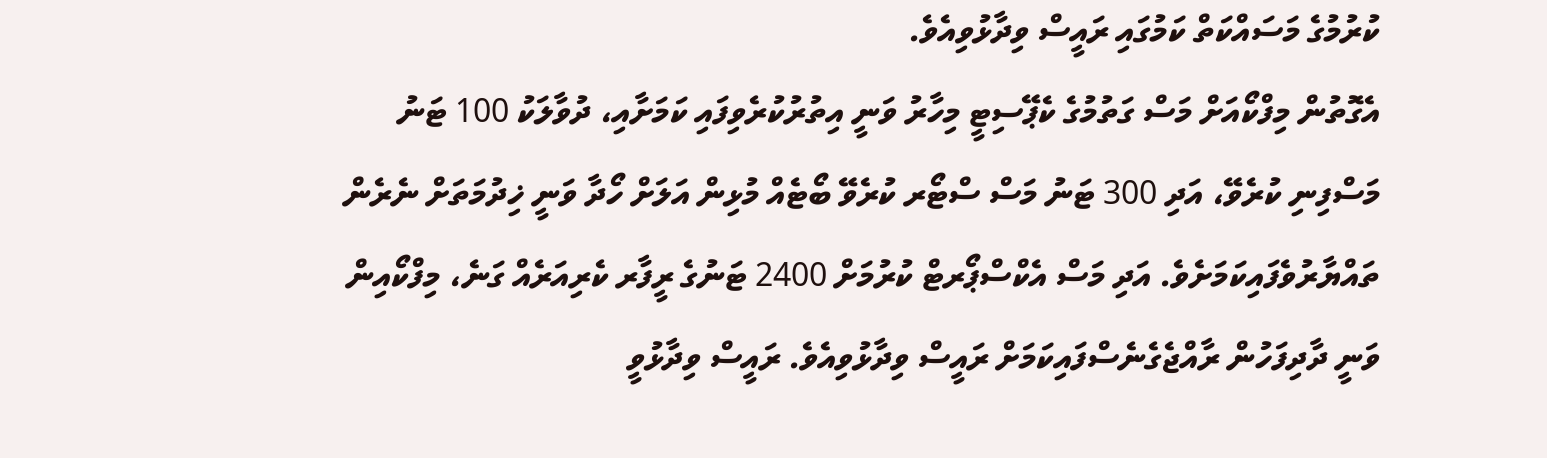ކުރުމުގެ މަސައްކަތް ކަމުގައި ރައީސް ވިދާޅުވިއެވެ.
އެގޮތުން މިފްކޯއަށް މަސް ގަތުމުގެ ކެޕޭސިޓީ މިހާރު ވަނީ އިތުރުކުރެވިފައި ކަމަށާއި، ދުވާލަކު 100 ޓަނު މަސްފިނި ކުރެވޭ، އަދި 300 ޓަނު މަސް ސްޓޯރ ކުރެވޭ ބޯޓެއް މުޅިން އަލަށް ހޯދާ ވަނީ ޚިދުމަތަށް ނެރެން ތައްޔާރުވެފައިކަމަށެވެ. އަދި މަސް އެކްސްޕޯރޓް ކުރުމަށް 2400 ޓަނުގެ ރީފާރ ކެރިއަރެއް ގަނެ، މިފްކޯއިން ވަނީ ދާދިފަހުން ރާއްޖެގެނެސްފައިކަމަށް ރައީސް ވިދާޅުވިއެވެ. ރައީސް ވިދާޅުވީ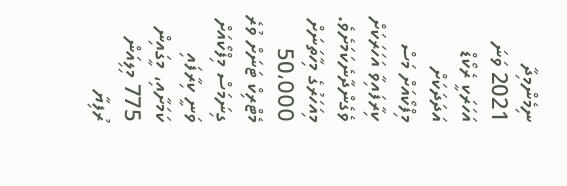ނިމެންމިދާ 2021 ވަނަ އަހަރަކީ ރެކޯޑް އަދަދަކަށް މިފްކޯއަށް މަސް ކިރާފައިވާ އަހަރަކަށް ވެގެންދާނެކަމަށެވެ. މިއަހަރުގެ މިހާތަނަށް 50،000 މެޓްރިކް ޓަނަށް ވުރެ ގިނަމަސް މިފްކޯއަށް ވަނީ ކިރާފައި ކަމަށާއި، މީގައިން 775 މިލިއަން ރުފިޔާ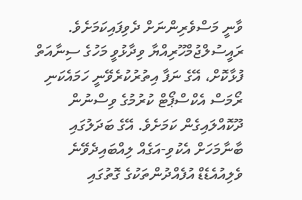ވާނީ މަސްވެރިންނަށް ދެވިފައިކަމަށެވެ.
ރައީސުލްޖުމްހޫރިއްޔާ ވިދާޅުވީ މަހުގެ ސިނާއަތް ފުޅާކޮށް، އޭގެ ނަފާ އިތުރުކުރެވޭނީ ހަމައެކަނި ރޯމަސް އެކްސްޕޯޓް ކުރުމުގެ ވިސްނުން ދޫކޮއްލައިގެން ކަމަށެވެ. އޭގެ ބަދަލުގައި ބާނާމަހަށް އެކުވި-އަގެއް ލިއްބައިދެވޭނެ ވެލިއުއެޑެޑް އުފެއްދުންތަކުގެ ގޮތުގައި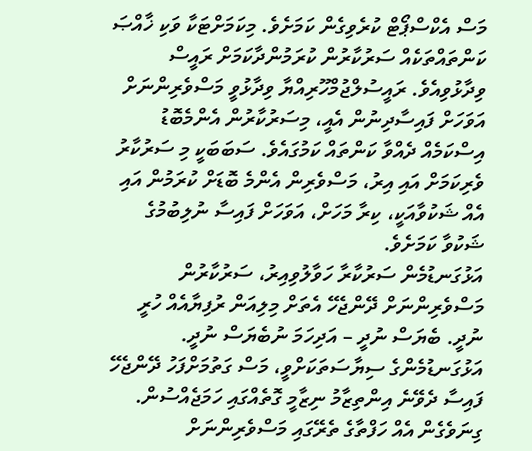މަސް އެކްސްޕޯޓް ކުރެވިގެން ކަމަށެވެ. މިކަމަށްޓަކާ ވަކި ޚާއްޞަ ކަންތައްތަކެއް ސަރުކާރުން ކުރަމުންދާކަމަށް ރައީސް ވިދާޅުވިއެވެ. ރައީސުލްޖުމްހޫރިއްޔާ ވިދާޅުވީ މަސްވެރިންނަށް އަވަހަށް ފައިސާދިނުން އެއީ، މިސަރުކާރުން އެންމެބޮޑު އިސްކަމެއް ދެއްވާ ކަންތައް ކަމުގައެވެ. ސަބަބަކީ މި ސަރުކާރު ވެރިކަމަށް އައި އިރު، މަސްވެރިން އެންމެ ބޮޑަށް ކުރަމުން އައި އެއް ޝަކުވާއަކީ، ކިރާ މަހަށް، އަވަހަށް ފައިސާ ނުލިބުމުގެ ޝަކުވާ ކަމަށެވެ.
އަޅުގަނޑުމެން ސަރުކާރާ ހަވާލުވިއިރު، ސަރުކާރުން މަސްވެރިންނަށް ދޭންޖެހޭ އެތަށް މިލިއަން ރުފިޔާއެއް ހުރީ ނުދީ. ބެޔަސް ނުދީ – އަދިހަމަ ނުބެޔަސް ނުދީ. އަޅުގަނޑުމެންގެ ސިޔާސަތަކަށްވީ، މަސް ގަތުމަށްފަހު ދޭންޖެހޭ ފައިސާ ދެވޭނެ އިންތިޒާމު ނިޒާމީ ގޮތެއްގައި ހަމަޖެއްސުން. ގިނަވެގެން އެއް ހަފްތާގެ ތެރޭގައި މަސްވެރިންނަށް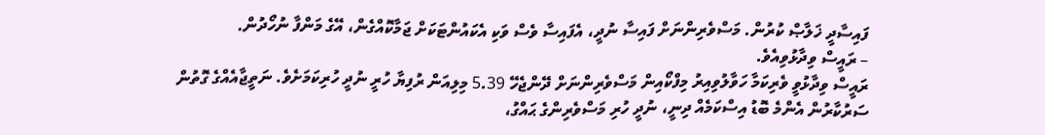ފައިސާދީ ޚަލާޞް ކުރުން. މަސްވެރިންނަށް ފައިސާ ނުދީ، އެފައިސާ ވެސް ވަކި އެކައުންޓަކަށް ޖަމާކޮއްގެން، އޭގެ މަންފާ ނުހޯދުން.
– ރައީސް ވިދާޅުވިއެވެ.
ރައީސް ވިދާޅުވީ ވެރިކަމާ ހަވާލުވިއިރު މިފްކޯއިން މަސްވެރިންނަށް ދޭންޖެހޭ 5.39 މިލިއަން ރުފިޔާ ހުރީ ނުދީ ހުރިކަމަށެވެ. ނަތީޖާއެއްގެ ގޮތުން ސަރުކާރުން އެންމެ ބޮޑު އިސްކަމެއް ދިނީ، ނުދީ ހުރި މަސްވެރިންގެ ޙައްގު،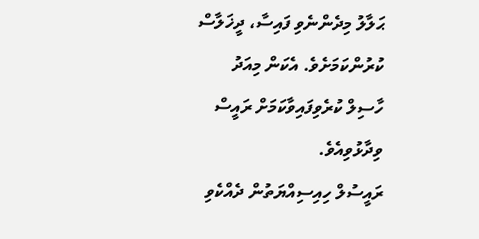ޙަލާލު މިދެންނެވި ފައިސާ، ދީޚަލާސް ކުރުންކަމަށެވެ. އެކަން މިއަދު ހާސިލް ކުރެވިފައިވާކަމަށް ރައީސް ވިދާޅުވިއެވެ.
ރައީސުލް ހިއިސިއްޔަތުން ދެއްކެވި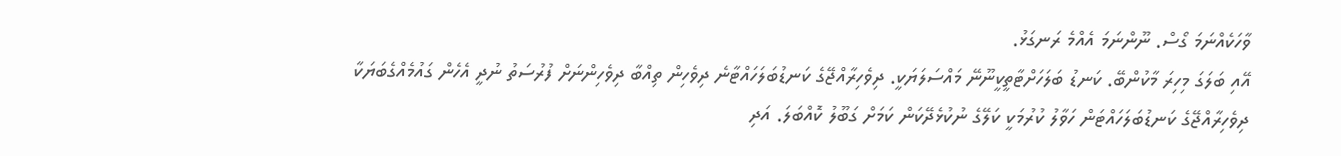ވާހަކެއްނަމަ ގޯސް. ނޫންނަމަ އެއްމެ ރަނގަޅު.
އޭއި ބަލަގަ މިހިރަ މާކުންބޭ. ކަނޑު ބަލަހަށްޓާތީކީނޫނޭ މައްސަލަޔަކީ. ދިވެހިރާއްޖޭގެ ކަނޑުބަލަހައްޓާނެ ދިވެހިން ތިއްބާ ދިވެހިންނަށް ފުރުސަތު ނުދީ އެހެން ގައުމެއްގެބަޔަކާ ދިވެހިރާއްޖޭގެ ކަނޑުބަލަހައްޓަން ހަވާލު ކުރުމަކީ ކަލޭގެ ނުކުޅެދޭކަން ކަމަށް ގަބޫލު ކޮއްބަލަ. އަދި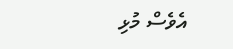އެވެސް މުޅި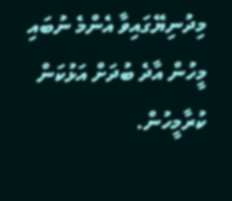މިދުނިޔޭގައިވާ އެންމެ ނުބައި މީހުން އާދެ ބުދަށް އަޅުކަން ކުރާމީހުން.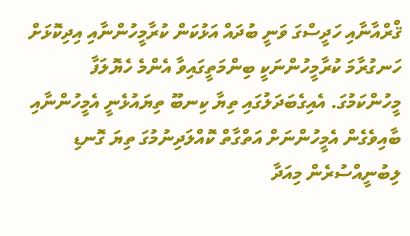ޤްރްއާނާއި ހަދީސްގަ ވަނީ ބުދައް އަޅުކަން ކުރާމީހުންނާއި އިދިކޮޅަށް ހަނގުރާމަ ކުރާމީހުންނަކީ ބިންމަތީގައިވާ އެންމެ ހެޔޮލަފާ މީހުންކަމުގަ. އެއިގެބަދަލުގައި ތިޔާ ކިނބޫ ތިޔައުޅެނީ އެމީހުންނާއި ބާއިވެގެން އެމީހުންނަށް އަތްގާތް ކޮއްލަދިނުމުގަ ތިޔަ ގޮނޑި ލިބުނީއްސުރެން މިއަދާ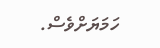ހަމަޔަށްވެސް.